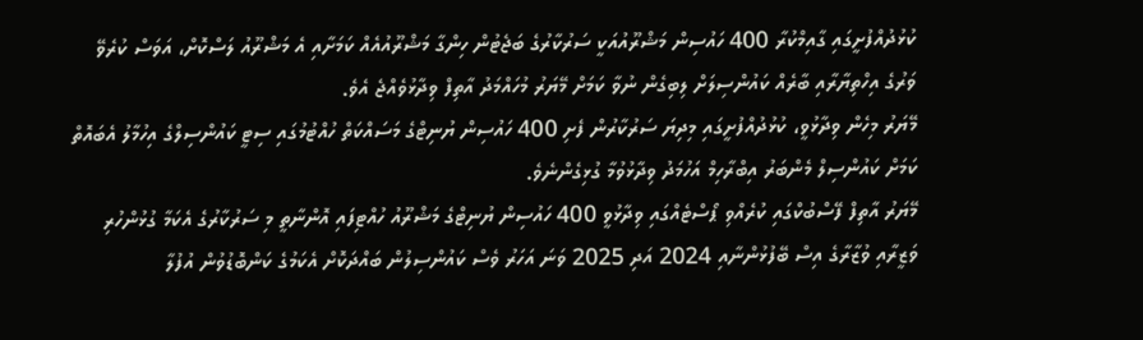ކުޅުދުއްފުށީގައި ގާއިމްކުރާ 400 ހައުސިން މަޝްރޫއުއަކީ ސަރުކާރުގެ ބަޖެޓުން ހިންގާ މަޝްރޫއުއެއް ކަމަށާއި އެ މަޝްރޫއު ލަސްކޮށް، އަވަސް ކުރެވޭ ވަރުގެ އިހްތިޔާރާއި ބާރެއް ކައުންސިލަށް ލިބިގެން ނުވާ ކަމަށް މޭޔަރު މުހައްމަދު އާތިފް ވިދާޅުވެއްޖެ އެވެ.
މޭޔަރު މިހެން ވިދާޅުވީ، ކުޅުދުއްފުށީގައި މިދިޔަ ސަރުކާރުން ފެށި 400 ހައުސިން ޔުނިޓްގެ މަސައްކަތް ހުއްޓުމުގައި ސިޓީ ކައުންސިލްގެ އިހުމާލު އެބައޮތް ކަމަށް ކައުންސިލް މެންބަރު އިބްރާހިމް އަހުމަދު ވިދާޅުވުމާ ގުޅިގެންނެވެ.
މޭޔަރު އާތިފް ފޭސްބުކްގައި ކުރެއްވި ޕޯސްޓެއްގައި ވިދާޅުވީ 400 ހައުސިން ޔުނިޓްގެ މަޝްރޫއު ހުއްޓިފައި އޮންނާތީ މި ސަރުކާރުގެ އެކަމާ ގުޅުންހުރި ވަޒީރާއި ވުޒާރާގެ އިސް ބޭފުޅުންނާއި 2024 އަދި 2025 ވަނަ އަހަރު ވެސް ކައުންސިލުން ބައްދަކޮށް އެކަމުގެ ކަންބޮޑުވުން އުފުލާ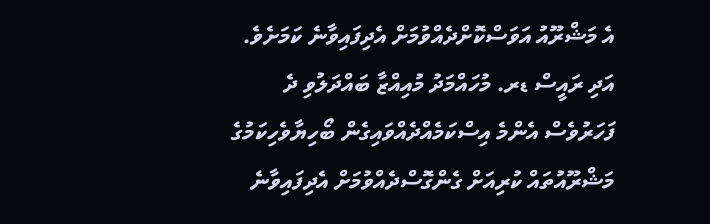އެ މަޝްރޫއު އަވަސްކޮށްދެއްވުމަށް އެދިފައިވާނެ ކަމަށެވެ. އަދި ރައީސް ޑރ. މުހައްމަދު މުއިއްޒާ ބައްދަލުވި ދެ ފަހަރުވެސް އެންމެ އިސްކަމެއްދެއްވައިގެން ބޯހިޔާވެހިކަމުގެ މަޝްރޫއުތައް ކުރިއަށް ގެންގޮސްދެއްވުމަށް އެދިފައިވާނެ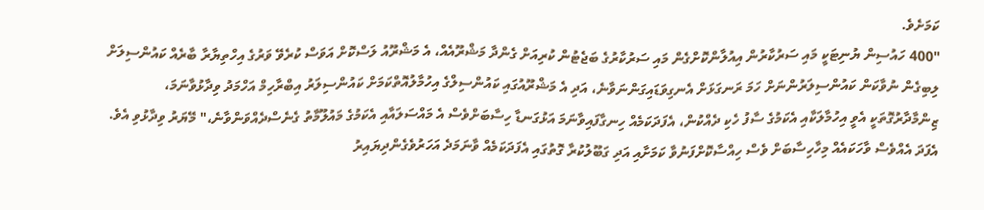ކަމަށެވެ.
"400 ހައުސިން ޔުނިޓަކީ މައި ސަރުކާރުން އިއުލާންކޮށްގެން މައި ސަރުކާރުގެ ބަޖެޓުން ކުރިއަށް ގެންދާ މަޝްރޫއެއް، އެ މަޝްރޫއު ލަސްކޮށް އަވަސް ކުރެވޭ ވަރުގެ އިހްތިޔާރާ ބާރެއް ކައުންސިލަށް ލިބިގެން ނުވާކަން ކައުންސިލަރުންނަށް ހަމަ ރަނގަޅަށް އެނގިވަޑައިގަންނަވާނެ، އަދި އެ މަޝްރޫއުގައި ކައުންސިލްގެ އިހުމާލުއޮތްކަމަށް ކައުންސިލަރު އިބްރާހިމް އަހްމަދު ވިދާޅުވާނަމަ، ޒިންމާދާރުގޮތަކީ އެވީ އިހުމާލަކާއި އެކަމުގެ ސާފު ހެކި ދެއްކުން، އެފަދަކަމެއް ހިނގާފައިވާނަމަ އަޅުގަނޑާ ހިސާބަށްވެސް އެ މައްސަލައާއި އެކަމުގެ މައުލޫމާތު ގެނެސްދެއްވަންވާނެ،" މޭޔަރު ވިދާޅުވި އެވެ.
އެފަދަ އެއްވެސް ވާހަކައެއް މިހާހިސާބަށް ވެސް ހިއްސާކޮށްފަނުވާ ކަމަށާއި އަދި ގަބޫލުކުރާ ގޮތުގައި އެފަދަކަމެއް ވާނަމަދެ އަހަރުވެގެންދިޔައިރު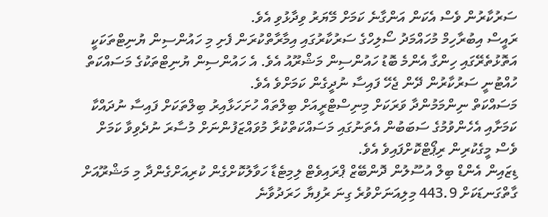ސަރުކާރުން ވެސް އެކަން އަންގާނެ ކަމަށް މޭޔަރު ވިދާޅުވި އެވެ.
ރައީސް އިބުރާހިމް މުހައްމަދު ސޯލިހްގެ ސަރުކާރުގައި އިމާރާތްކުރަން ފެށި މި ހައުންސިން ޔުނިޓްތަކަކީ އަތޮޅުތެރޭގައި ހިންގާ އެންމެ ބޮޑު ހައުންސިން މަޝްރޫއު އެވެ. އެ ހައުންސިން ޔުނިޓްތަކުގެ މަސައްކަތް ހުއްޓުނީ ސަރުކާރުން ދޭން ޖެހޭ ފައިސާ ނުދީގެން ކަމަށްވެ އެވެ.
މަސައްކަތް ނިންމަމުންދާ ވަރަކަށް މިނިސްޓްރީއަށް ބިލްތައް ހުށަހަޅާއިރު ބިލްތަކަށް ފައިސާ ނުދައްކާ ކަމަށާއި އެހެންވުމުގެ ސަބަބުން އެތަނުގައި މަސައްކަތްކުރާ މުވައްޒަފުންނަށް މުސާރަ ނުދެވިވާ ކަމަށް ވެސް މީގެކުރިން ރިޕޯޓްކޮށްފައިވެ އެވެ.
ޑިޒައިން އެންޑް ބިލް އުސޫލުން ދޮންބޭޒް ޕްރައިވެޓް ލިމިޓެޑާ ހަވާލުކޮށްގެން ކުރިއަށްގެންދާ މި މަޝްރޫއަށް ގާތްގަނޑަކަށް 443.9 މިލިއަނަށްވުރެ ގިނަ ރުފިޔާ ހަރަދުވާނެ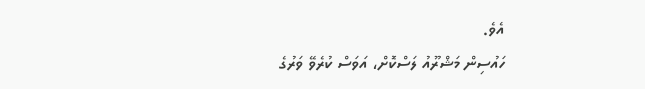އެވެ.
ހައުސިން މަޝްރޫއު ލަސްކޮށް، އަވަސް ކުރެވޭ ވަރުގެ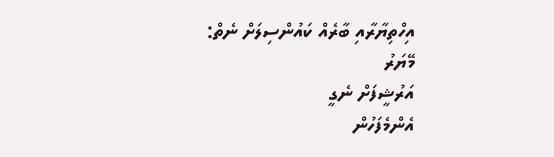އިހްތިޔާރާއި ބާރެއް ކައުންސިލަށް ނެތް: މޭޔަރު
އަރުޝީފަށް ނެގީ
އެންމެފަހުން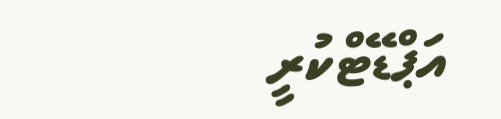އަޕްޑޭޓްކުރީ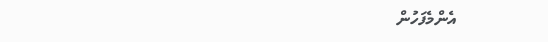އެންމެފަހުން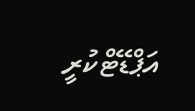އަޕްޑޭޓްކުރީ